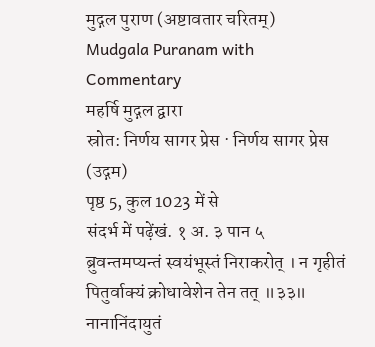मुद्गल पुराण (अष्टावतार चरितम्)
Mudgala Puranam with Commentary
महर्षि मुद्गल द्वारा
स्रोत: निर्णय सागर प्रेस · निर्णय सागर प्रेस (उद्गम)
पृष्ठ 5, कुल 1023 में से
संदर्भ में पढ़ेंखं. १ अ. ३ पान ५
ब्रुवन्तमप्यन्तं स्वयंभूस्तं निराकरोत् । न गृहीतं पितुर्वाक्यं क्रोधावेशेन तेन तत् ॥३३॥ नानानिंदायुतं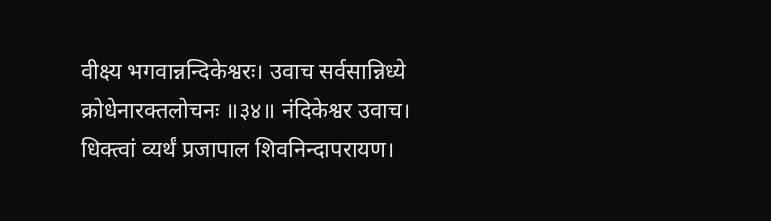वीक्ष्य भगवान्नन्दिकेश्वरः। उवाच सर्वसान्निध्ये क्रोधेनारक्तलोचनः ॥३४॥ नंदिकेश्वर उवाच। धिक्त्वां व्यर्थं प्रजापाल शिवनिन्दापरायण।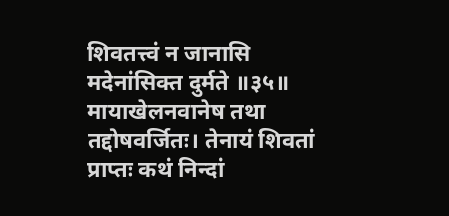शिवतत्त्वं न जानासि मदेनांसिक्त दुर्मते ॥३५॥ मायाखेलनवानेष तथा तद्दोषवर्जितः। तेनायं शिवतां प्राप्तः कथं निन्दां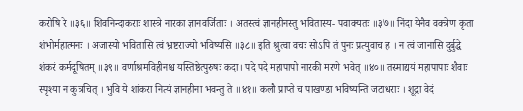करोषि रे ॥३६॥ शिवनिन्दाकराः शास्त्रे नारका ज्ञानवर्जिताः । अतस्त्वं ज्ञानहीनस्तु भवितास्य- पवाक्यतः ॥३७॥ निंदा येनैव वक्त्रेण कृता शंभोर्महात्मनः । अजास्यो भवितासि त्वं भ्रष्टराज्यो भविष्यसि ॥३८॥ इति श्रुत्वा वचः सोऽपि तं पुनः प्रत्युवाच ह । न त्वं जानासि दुर्बुद्धे शंकरं कर्मदूषितम् ॥३९॥ वर्णाश्रमविहीनश्च यस्तिष्ठेत्पुरुषः कदा। पदे पदे महापापो नारकी मरणे भवेत् ॥४०॥ तस्माद्ययं महापापाः शैवाः स्पृश्या न कुत्रचित् । भुवि ये शांकरा नित्यं ज्ञानहीना भवन्तु ते ॥४१॥ कलौ प्राप्ते च पाखण्डा भविष्यन्ति जटाधराः । शूद्रा वेदं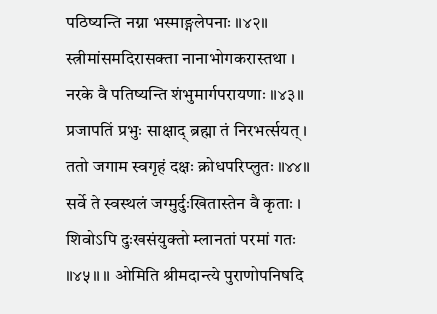पठिष्यन्ति नग्ना भस्माङ्गलेपनाः ॥४२॥ स्त्रीमांसमदिरासक्ता नानाभोगकरास्तथा । नरके वै पतिष्यन्ति शंभुमार्गपरायणाः ॥४३॥ प्रजापतिं प्रभुः साक्षाद् ब्रह्मा तं निरभर्त्सयत् । ततो जगाम स्वगृहं दक्षः क्रोधपरिप्लुतः ॥४४॥ सर्वे ते स्वस्थलं जग्मुर्दुःखितास्तेन वै कृताः । शिवोऽपि दुःखसंयुक्तो म्लानतां परमां गतः ॥४५॥ ॥ ओमिति श्रीमदान्त्ये पुराणोपनिषदि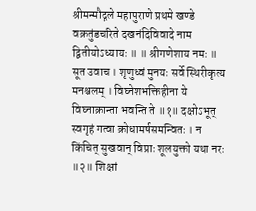श्रीमन्मौद्गले महापुराणे प्रथमे खण्डे वक्रतुंडचरिते दखनंदिविवादे नाम द्वितीयोऽध्यायः ॥ ॥ श्रीगणेशाय नमः ॥ सूत उवाच । शृणुध्वं मुनयः सर्वे स्थिरीकृत्य मनश्चलम् । विघ्नेशभक्तिहीना ये विघ्नाक्रान्ता भवन्ति ते ॥१॥ दक्षोऽभूत् स्वगृहं गत्वा क्रोधामर्षसमन्वितः । न किंचित् सुखवान् विप्राः शूलयुक्तो यथा नरः ॥२॥ शिक्षां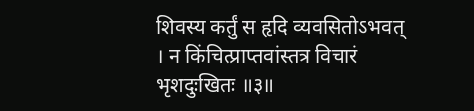शिवस्य कर्तुं स हृदि व्यवसितोऽभवत् । न किंचित्प्राप्तवांस्तत्र विचारं भृशदुःखितः ॥३॥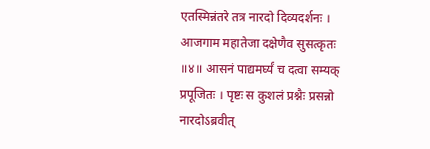एतस्मिन्नंतरे तत्र नारदो दिव्यदर्शनः । आजगाम महातेजा दक्षेणैव सुसत्कृतः ॥४॥ आसनं पाद्यमर्घ्यं च दत्वा सम्यक् प्रपूजितः । पृष्टः स कुशलं प्रश्नैः प्रसन्नो नारदोऽब्रवीत्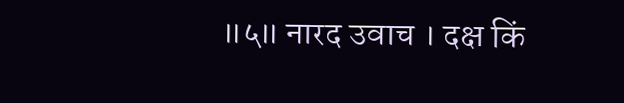॥५॥ नारद उवाच । दक्ष किं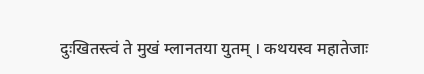दुःखितस्त्वं ते मुखं म्लानतया युतम् । कथयस्व महातेजाः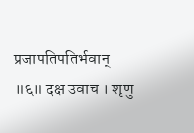प्रजापतिपतिर्भवान् ॥६॥ दक्ष उवाच । शृणु